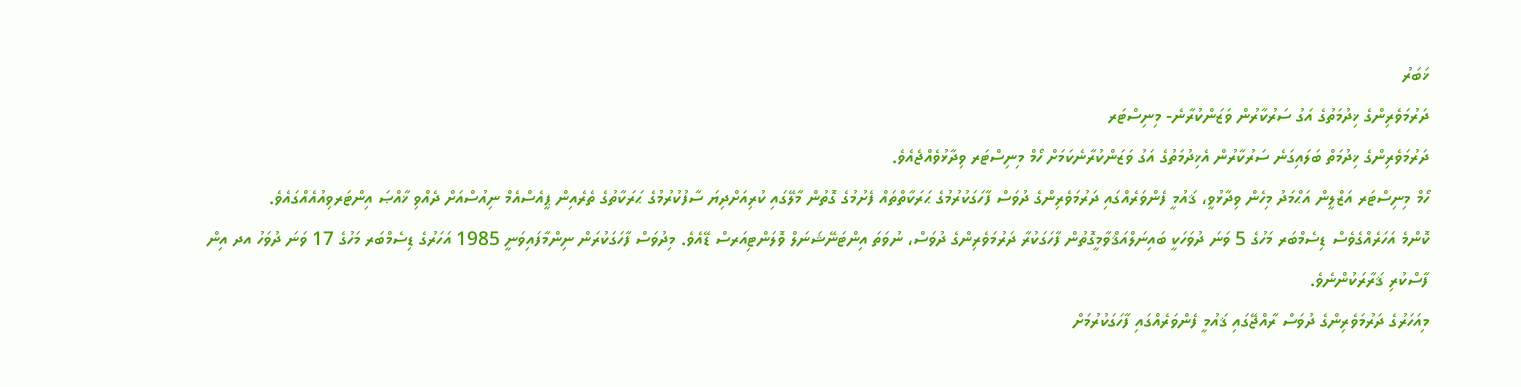ޚަބަރު
ދަރުމަވެރިންގެ ޚިދުމަތުގެ އަގު ސަރުކާރުން ވަޒަންކުރާނެ- މިނިސްޓަރ
ދަރުމަވެރިންގެ ޚިދުމަތް ބަލައިގަނެ ސަރުކާރުން އެޚިދުމަތުގެ އަގު ވަޒަންކުރާނެކަމަށް ހޯމް މިނިސްޓަރ ވިދާޅުވެއްޖެއެވެ.
ހޯމް މިނިސްޓަރ އަޒްލީން އަޙްމަދު މިހެން ވިދާޅުވީ، ޤައުމީ ފެންވަރެއްގައި ދަރުމަވެރިންގެ ދުވަސް ފާހަގަކުރުމުގެ ޙަރަކާތްތައް ފެށުމުގެ ގޮތުން މާލޭގައި ކުރިއަށްދިޔަ ސާފުކުރުމުގެ ޙަރަކާތުގެ ތެރެއިން ޕީއެސްއެމް ނިއުސްއަށް ދެއްވި ޚާއްޞަ އިންޓަރވިއުއެއްގައެވެ.
ކޮންމެ އަހަރެއްގެވެސް ޑިސެމްބަރ މަހުގެ 5 ވަނަ ދުވަހަކީ ބައިނަލްއަޤްވާމީގޮތުން ފާހަގަކުރާ ދަރުމަވެރިންގެ ދުވަސް، ނުވަތަ އިންޓަނޭޝަނަލް ވޮލަންޓިއަރސް ޑޭއެވެ. މިދުވަސް ފާހަގަކުރަން ނިންމާފައިވަނީ 1985 އަހަރުގެ ޑިސެމްބަރ މަހުގެ 17 ވަނަ ދުވަހު އދ އިން ފާސްކުރި ޤަރާރަކުންނެވެ.
މިއަހަރުގެ ދަރުމަވެރިންގެ ދުވަސް ރާއްޖޭގައި ޤައުމީ ފެންވަރެއްގައި ފާހަގަކުރުމަށް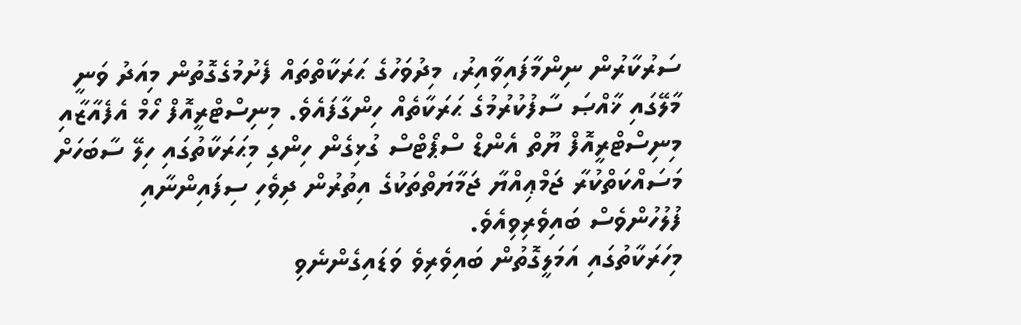ސަރުކާރުން ނިންމާފައިވާއިރު، މިދުވަހުގެ ޙަރަކާތްތައް ފެށުމުގެގޮތުން މިއަދު ވަނީ މާލޭގައި ޚާއްޞަ ސާފުކުރުމުގެ ޙަރަކާތެއް ހިންގާފައެވެ. މިނިސްޓްރީއޮފް ހޯމް އެފެއާޒާއި މިނިސްޓްރީއޮފް ޔޫތް އެންޑް ސްޕޯޓްސް ގުޅިގެން ހިންގި މިޙަރަކާތުގައި ހިލޭ ސާބަހަށް މަސައްކަތްކުރާ ޖަމްޢިއްޔާ ޖަމާޔަތްތަކުގެ އިތުރުން ދިވެހި ސިފައިންނާއި ފުލުހުންވެސް ބައިވެރިވިއެވެ.
މިހަރަކާތުގައި އަމަލީގޮތުން ބައިވެރިވެ ވަޑައިގެންނެވި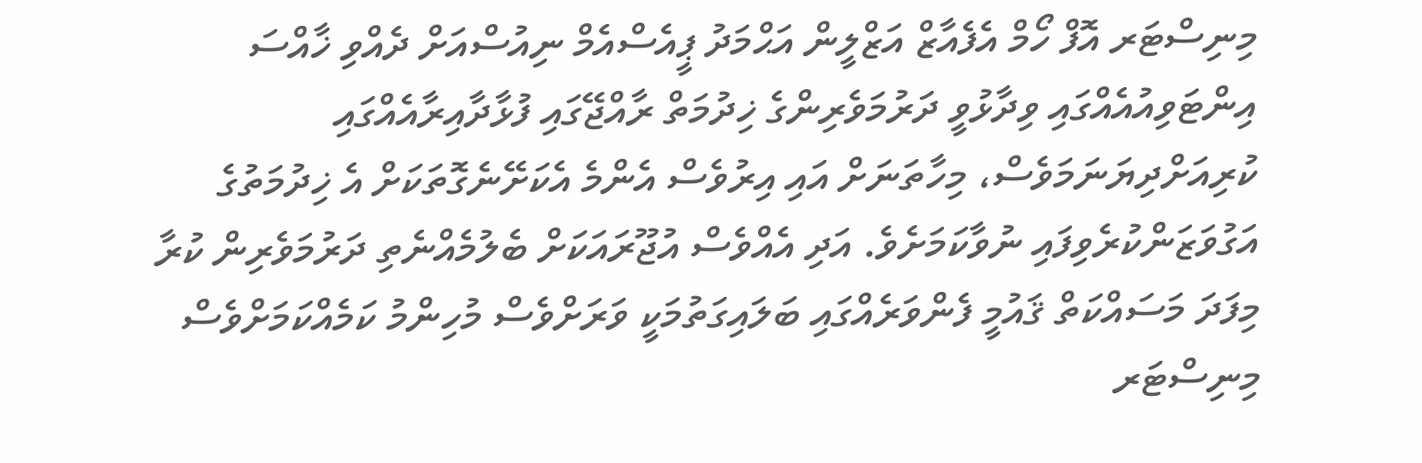މިނިސްޓަރ އޮފް ހޯމް އެފެއާޒް އަޒްލީން އަޙްމަދު ޕީއެސްއެމް ނިއުސްއަށް ދެއްވި ޚާއްސަ އިންޓަވިއުއެއްގައި ވިދާޅުވީ ދަރުމަވެރިންގެ ޚިދުމަތް ރާއްޖޭގައި ފުޅާދާއިރާއެއްގައި ކުރިއަށްދިޔަނަމަވެސް، މިހާތަނަށް އައި އިރުވެސް އެންމެ އެކަށޭނެގޮތަކަށް އެ ޚިދުމަތުގެ އަގުވަޒަންކުރެވިފައި ނުވާކަމަށެވެ. އަދި އެއްވެސް އުޖޫރައަކަށް ބެލުމެއްނެތި ދަރުމަވެރިން ކުރާ މިފަދަ މަސައްކަތް ޤައުމީ ފެންވަރެއްގައި ބަލައިގަތުމަކީ ވަރަށްވެސް މުހިންމު ކަމެއްކަމަށްވެސް މިނިސްޓަރ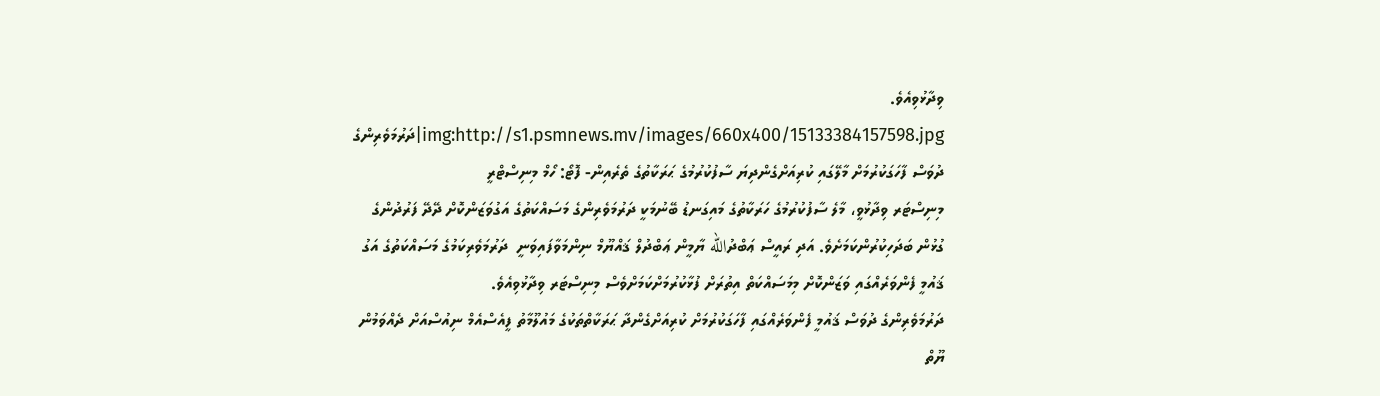ވިދާޅުވިއެވެ.
img:http://s1.psmnews.mv/images/660x400/15133384157598.jpg|ދަރުމަވެރިންގެ ދުވަސް ފާހަގަކުރުމަށް މާލޭގައި ކުރިއަށްގެންދިޔަ ސާފުކުރުމުގެ ޙަރަކާތުގެ ތެރެއިން- ފޮޓޯ: ހޯމް މިނިސްޓްރީ
މިނިސްޓަރ ވިދާޅުވީ، މާލެ ސާފުކުރުމުގެ ހަރަކާތުގެ މައިގަނޑު ބޭނުމަކީ ދަރުމަވެރިންގެ މަސައްކަތުގެ އަގުވަޒަންކޮށް ދޭދޭ ފަރުދުންގެ ގުޅުން ބަދަހިކުރުންކަމަށެވެ. އަދި ރައީސް ޢަބްދުالله ޔާމީން ޢަބްދުލް ޤައްޔޫމް ނިންމަވާފައިވަނީ  ދަރުމަވެރިކަމުގެ މަސައްކަތުގެ އަގު ޤައުމީ ފެންވަރެއްގައި ވަޒަންކޮށް މިމަސައްކަތް އިތުރަށް ފުޅާކުރުމަށްކަމަށްވެސް މިނިސްޓަރ ވިދާޅުވިއެވެ.
ދަރުމަވެރިންގެ ދުވަސް ޤައުމީ ފެންވަރެއްގައި ފާހަގަކުރުމަށް ކުރިއަށްގެންދާ ޙަރަކާތްތަކުގެ މައުލޫމާތު ފީއެސްއެމް ނިއުސްއަށް ދެއްވަމުން ޔޫތް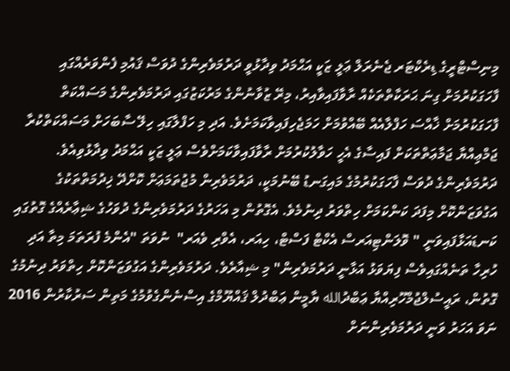މިނިސްޓްރީގެ ޑިރެކްޓަރ ޖެނެރަލް ޢަލީ ޒަކީ އަޙްމަދު ވިދާޅުވީ ދަރުމަވެރިންގެ ދުވަސް ޤައުމި ފެންވަރެއްގައި ފާހަގަކުރުމަށް ގިނަ ޙަރަކާތްތަކެއް ރާވާފައިވާއިރު، މިރޭ ޒުވާނުންގެ މަރުކަޒުގައި ދަރުމަވެރިންގެ މަސައްކަތް ފާހަގަކުރުމަށް ޚާއްސަ ހަފްލާއެއް ބޭއްވުމަށް ހަމަޖެހިފައިވާކަމަށެވެ. އަދި މި ހަފްލާގައި ހިލޭ ސާބަހަށް މަސައްކަތްކުރާ ޖަމްޢިއްޔާ ޖަމާޢަތްތަކަށް ފައިސާގެ އެހީ ހަވާލުކުރުމަށް ރާވާފައިވާކަމަށްވެސް ޢަލީ ޒަކީ އަޙްމަދު ވިދާޅުވިއެވެ.
ދަރުމަވެރިންގެ ދުވަސް ފާހަގަކުރުމުގެ މައިގަނޑު ބޭނުމަކީ، ދަރުމަވެރިން މުޖުތަމަޢަށް ކޮށްދޭ ޚިދުމަތްތަކުގެ އަގުވަޒަންކޮށް މިފަދަ ކަންކަމަށް ހިތްވަރު ދިނުމެވެ. އެގޮތުން މި އަހަރުގެ ދަރުމަވެރިންގެ ދުވަހުގެ ޝިޢާރެއްގެ ގޮތުގައި ކަނޑައަޅާފައިވަނީ " ވޮލަންޓިއަރސް އެކްޓް ފަސްޓް، ހިއަރ، އެވްރި ވެއަރ"  ނުވަތަ "އެންމެ ފުރަތަމަ މިތާ އަދި ހުރިހާ ތަނެއްގައިވެސް ފިޔަވަޅު އަޅާނީ ދަރުމަވެރިން" މި ޝިއާރެވެ. ދަރުމަވެރިންގެ އަގުވަޒަންކޮށް ހިތްވަރު ދިނުމުގެ ގޮތުން، ރައީސުލްޖުމްހޫރިއްޔާ ޢަބްދުالله ޔާމީން ޢަބްދުލް ޤައްޔޫމްގެ އިސްނެންގެވުމުގެ މަތިން ސަރުކާރުން 2016 ނަވަ އަހަރު ވަނީ ދަރުމަވެރިންނަށް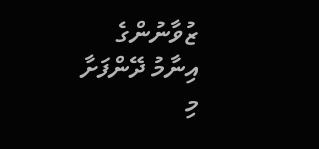ޒުވާނުންގެ އިނާމު ދޭންފަށާ މި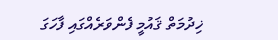ޚިދުމަތް ޤައުމީ ފެންވަރެއްގައި ފާހަގަ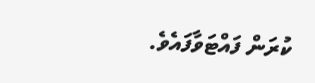ކުރަން ފައްޓަވާފައެވެ.